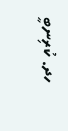ހދ. ކުރިނބީ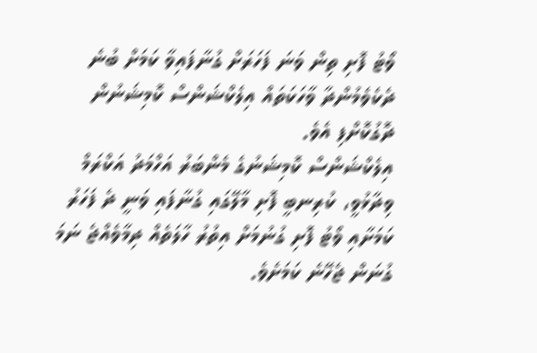ވޯޓު ފޮށި ތިން ވަނަ ފަހަރަށް ގުނާފައިވާ ކަމަށް ބުނެ ދެކެވެމުންދާ ވާހަކަތައް އިލެކްޝަންސް ކޮމިޝަނުން ދޮގުކޮށްފި އެވެ.
އިލެކްޝަންސް ކޮމިޝަނުގެ މެންބަރު އަހްމަދު އަކްރަމް ވިދާޅުވީ، ކުރިނބީ ފޮށި މާލޭގައި ގުނާފައި ވަނީ ދެ ފަހަރު ކަމަށާއި ވޯޓު ފޮށި ގުނުމަށް އިތުރު ހާލަތެއް ދިމާވެއްޖެ ނަމަ ގުނަން ޖެހޭނެ ކަމަށެވެ.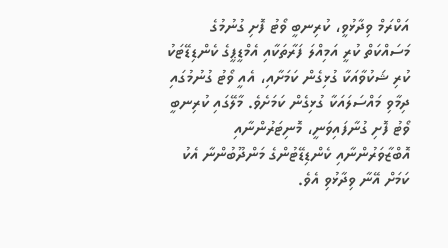އަކްރަމް ވިދާޅުވީ، ކުރިނބީ ވޯޓު ފޮށި ގުނުމުގެ މަސައްކަތް ކުރީ އަމިއްލަ ފަރާތަކާއި އެމްޑީޕީގެ ކެންޑިޑޭޓަކު ކުރި ޝަކުވާއަކާ ގުޅިގެން ކަމަށާއި، އެއީ ވޯޓު ގުނުމުގައި ދިމާވި މައްސަލައަކާ ގުޅިގެން ކަމަށެވެ. މާލޭގައި ކުރިނބީ ވޯޓު ފޮށި ގުނާފައިވަނީ، މޮނިޓަރުންނާއި އޮބްޒާވަރުންނާއި ކެންޑިޑޭޓުންގެ މަންދޫބުންނާ އެކު ކަމަށް އޭނާ ވިދާޅުވި އެވެ.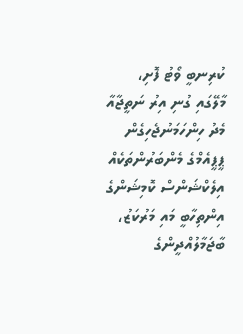ކުރިނބީ ވޯޓު ފޮށި، މާލޭގައި ގުނި އިރު ނަތީޖާއާ މެދު ހިންހަމަނުޖެހިގެން ޕީޕީއެމްގެ މެންބަރުންތަކެއް އިލެކްޝަންސް ކޮމިޝަންގެ އިންތިހާބީ މައި މަރުކަޒު، ބާޖަމާލުއްދީންގެ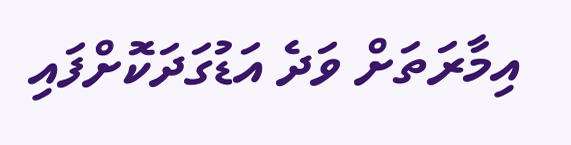އިމާރަތަށް ވަދެ އަޑުގަދަކޮށްފައި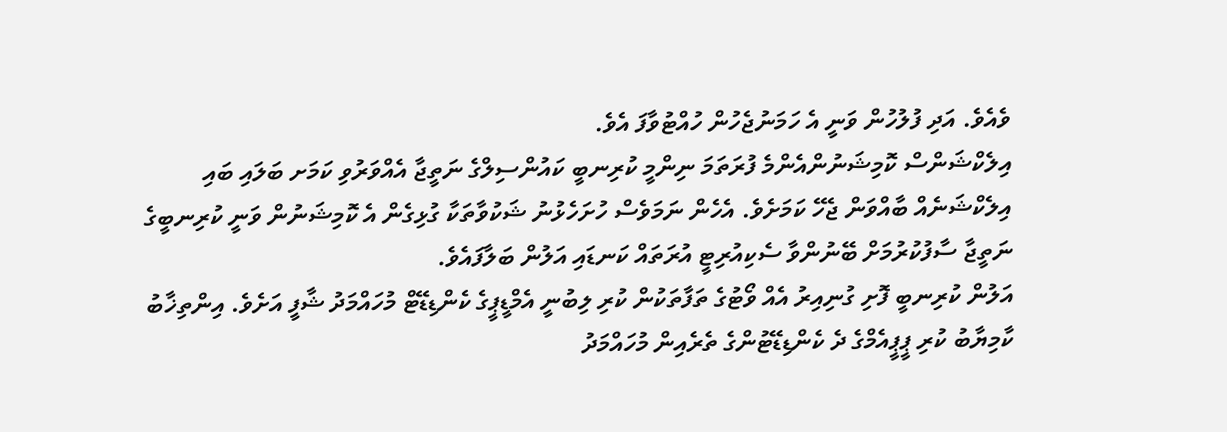ވެއެވެ. އަދި ފުލުހުން ވަނީ އެ ހަމަނުޖެހުން ހުއްޓުވާފަ އެވެ.
އިލެކްޝަންސް ކޮމިޝަނުންއެންމެ ފުރަތަމަ ނިންމީ ކުރިނބީ ކައުންސިލްގެ ނަތީޖާ އެއްވަރުވި ކަމަށ ބަލައި ބައި އިލެކްޝަނެއް ބާއްވަން ޖެހޭ ކަމަށެވެ. އެހެން ނަމަވެސް ހުށަހެޅުނު ޝަކުވާތަކާ ގުޅިގެން އެ ކޮމިޝަނުން ވަނީ ކުރިނބީގެ ނަތީޖާ ސާފުކުރުމަށް ބޭނުންވާ ސެކިއުރިޓީ އުރަތައް ކަނޑައި އަލުން ބަލާފައެވެ.
އަލުން ކުރިނބީ ފޮށި ގުނިއިރު އެއް ވޯޓުގެ ތަފާތަކުން ކުރި ލިބުނީ އެމްޑީޕީގެ ކެންޑިޑޭޓް މުހައްމަދު ޝާފީ އަށެވެ. އިންތިޚާބު ކާމިޔާބު ކުރި ޕީޕީއެމްގެ ދެ ކެންޑިޑޭޓުންގެ ތެރެއިން މުހައްމަދު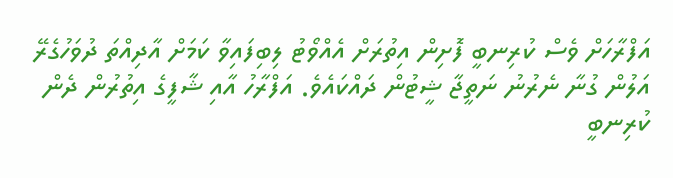އަފްރާހަށް ވެސް ކުރިނބީ ފޮށިން އިތުރަށް އެއްވޯޓު ލިބިފައިވާ ކަމަށް އާދިއްތަ ދުވަހުގެރޭ އަލުން ގުނާ ނެރުނު ނަތީޖާ ޝީޓުން ދައްކައެވެ. އަފްރާހު އާއި ޝާފީގެ އިތުރުން ދެން ކުރިނބީ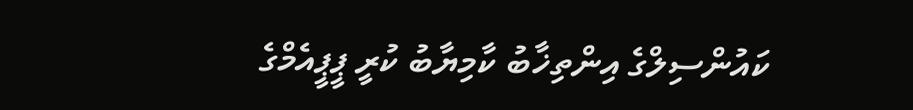ކައުންސިލްގެ އިންތިޚާބު ކާމިޔާބު ކުރީ ޕީޕީއެމްގެ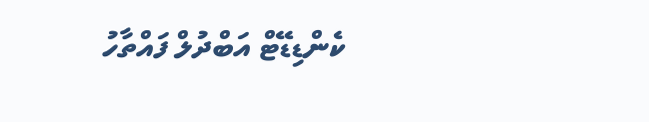ކެންޑިޑޭޓް އަބްދުލް ފައްތާހު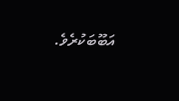އަބޫބަކުރެވެ.